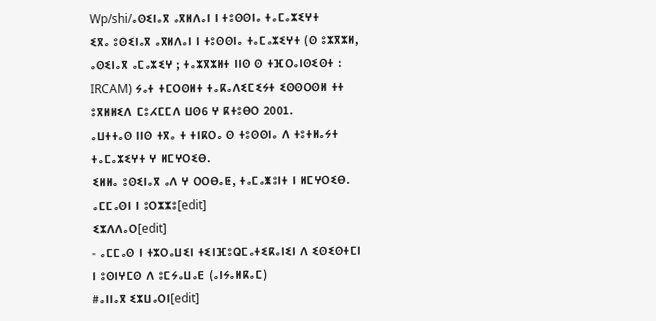Wp/shi/ⴰⵙⵉⵏⴰⴳ ⴰⴳⵍⴷⴰⵏ ⵏ ⵜⵓⵙⵙⵏⴰ ⵜⴰⵎⴰⵣⵉⵖⵜ
ⵉⴳⴰ ⵓⵙⵉⵏⴰⴳ ⴰⴳⵍⴷⴰⵏ ⵏ ⵜⵓⵙⵙⵏⴰ ⵜⴰⵎⴰⵣⵉⵖⵜ (ⵙ ⵓⵣⴳⵣⵍ, ⴰⵙⵉⵏⴰⴳ ⴰⵎⴰⵣⵉⵖ ; ⵜⴰⵣⴳⵣⵍⵜ ⵏⵏⵙ ⵙ ⵜⴼⵔⴰⵏⵙⵉⵙⵜ : IRCAM) ⵢⴰⵜ ⵜⵎⵔⵙⵍⵜ ⵜⴰⴽⴰⴷⵉⵎⵉⵢⵜ ⵉⵙⵙⵔⵙⵍ ⵜⵜ ⵓⴳⵍⵍⵉⴷ ⵎⵓⵃⵎⵎⴷ ⵡⵙ6 ⵖ ⴽⵜⵓⴱⵔ 2001.
ⴰⵡⵜⵜⴰⵙ ⵏⵏⵙ ⵜⴳⴰ ⵜ ⵜⵏⴽⵔⴰ ⵙ ⵜⵓⵙⵙⵏⴰ ⴷ ⵜⵓⵜⵍⴰⵢⵜ ⵜⴰⵎⴰⵣⵉⵖⵜ ⵖ ⵍⵎⵖⵔⵉⴱ.
ⵉⵍⵍⴰ ⵓⵙⵉⵏⴰⴳ ⴰⴷ ⵖ ⵔⵔⴱⴰⵟ, ⵜⴰⵎⴰⵥⵓⵏⵜ ⵏ ⵍⵎⵖⵔⵉⴱ.
ⴰⵎⵎⴰⵙⵏ ⵏ ⵓⵔⵣⵣⵓ[edit]
ⵉⵣⴷⴷⴰⵔ[edit]
- ⴰⵎⵎⴰⵙ ⵏ ⵜⵣⵔⴰⵡⵉⵏ ⵜⵉⵏⴼⵓⵕⵎⴰⵜⵉⴽⴰⵏⵉⵏ ⴷ ⵉⵙⵉⵙⵜⵎⵏ ⵏ ⵓⵙⵏⵖⵎⵙ ⴷ ⵓⵎⵢⴰⵡⴰⴹ (ⴰⵏⵢⴰⵍⴽⴰⵎ)
#ⴰⵏⵏⴰⴳ ⵉⵣⵡⴰⵔⵏ[edit]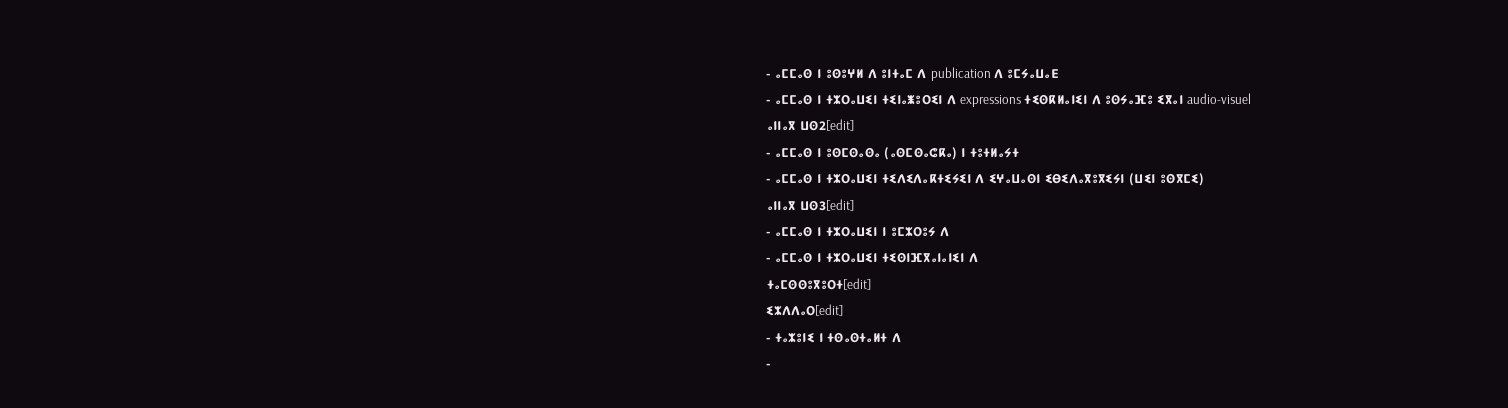- ⴰⵎⵎⴰⵙ ⵏ ⵓⵙⵓⵖⵍ ⴷ ⵓⵏⵜⴰⵎ ⴷ publication ⴷ ⵓⵎⵢⴰⵡⴰⴹ
- ⴰⵎⵎⴰⵙ ⵏ ⵜⵣⵔⴰⵡⵉⵏ ⵜⵉⵏⴰⵥⵓⵔⵉⵏ ⴷ expressions ⵜⵉⵙⴽⵍⴰⵏⵉⵏ ⴷ ⵓⵙⵢⴰⴼⵓ ⵉⴳⴰⵏ audio-visuel
ⴰⵏⵏⴰⴳ ⵡⵙ2[edit]
- ⴰⵎⵎⴰⵙ ⵏ ⵓⵙⵎⵙⴰⵙⴰ (ⴰⵙⵎⵙⴰⵛⴽⴰ) ⵏ ⵜⵓⵜⵍⴰⵢⵜ
- ⴰⵎⵎⴰⵙ ⵏ ⵜⵣⵔⴰⵡⵉⵏ ⵜⵉⴷⵉⴷⴰⴽⵜⵉⵢⵉⵏ ⴷ ⵉⵖⴰⵡⴰⵙⵏ ⵉⴱⵉⴷⴰⴳⵓⴳⵉⵢⵏ (ⵡⵉⵏ ⵓⵙⴳⵎⵉ)
ⴰⵏⵏⴰⴳ ⵡⵙ3[edit]
- ⴰⵎⵎⴰⵙ ⵏ ⵜⵣⵔⴰⵡⵉⵏ ⵏ ⵓⵎⵣⵔⵓⵢ ⴷ
- ⴰⵎⵎⴰⵙ ⵏ ⵜⵣⵔⴰⵡⵉⵏ ⵜⵉⵙⵏⴼⴳⴰⵏⴰⵏⵉⵏ ⴷ
ⵜⴰⵎⵙⵙⵓⴳⵓⵔⵜ[edit]
ⵉⵣⴷⴷⴰⵔ[edit]
- ⵜⴰⵣⵓⵏⵉ ⵏ ⵜⵙⴰⵙⵜⴰⵍⵜ ⴷ
-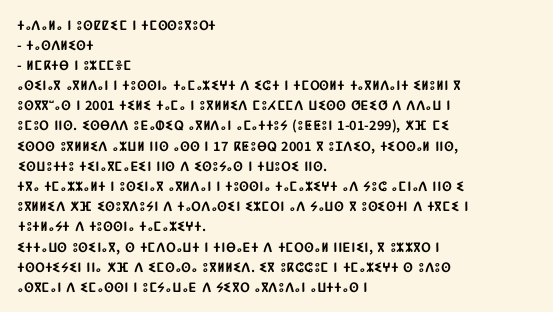ⵜⴰⴷⴰⵍⴰ ⵏ ⵓⵙⵇⵇⵉⵎ ⵏ ⵜⵎⵙⵙⵓⴳⵓⵔⵜ
- ⵜⴰⵙⴷⵍⵉⵙⵜ
- ⵍⵎⴽⵜⴱ ⵏ ⵓⵣⵎⵎⴻⵎ
ⴰⵙⵉⵏⴰⴳ ⴰⴳⵍⴷⴰⵏ ⵏ ⵜⵓⵙⵙⵏⴰ ⵜⴰⵎⴰⵣⵉⵖⵜ ⴷ ⵉⵛⵜ ⵏ ⵜⵎⵔⵙⵍⵜ ⵜⴰⴳⵍⴷⴰⵏⵜ ⵉⵍⵓⵍⵏ ⴳ ⵓⵙⴳⴳⵯⴰⵙ ⵏ 2001 ⵜⵉⵍⵉ ⵜⴰⵎⴰ ⵏ ⵓⴳⵍⵍⵉⴷ ⵎⵓⵃⵎⵎⴷ ⵡⵉⵙⵙ ⵚⴹⵉⵚ ⴷ ⴷⴷⴰⵡ ⵏ ⵓⵎⵓⵔ ⵏⵏⵙ. ⵉⵙⴱⴷⴷ ⵓⴹⴰⵀⵉⵕ ⴰⴳⵍⴷⴰⵏ ⴰⵎⴰⵜⵜⵓⵢ (ⵓⵟⵟⵓⵏ 1-01-299), ⵅⴼ ⵎⵉ ⵉⵙⵔⵙ ⵓⴳⵍⵍⵉⴷ ⴰⵣⵡⵍ ⵏⵏⵙ ⴰⵙⵙ ⵏ 17 ⴽⵟⵓⴱⵕ 2001 ⴳ ⵓⵊⴷⵉⵔ, ⵜⵉⵔⵙⴰⵍ ⵏⵏⵙ, ⵉⵙⵡⵓⵜⵜⵓ ⵜⵉⵏⴰⴳⵎⴰⴹⵉⵏ ⵏⵏⵙ ⴷ ⵉⵙⵓⵢⴰⵙ ⵏ ⵜⵡⵓⵔⵉ ⵏⵏⵙ.
ⵜⴳⴰ ⵜⵎⴰⵣⵣⴰⵍⵜ ⵏ ⵓⵙⵉⵏⴰⴳ ⴰⴳⵍⴷⴰⵏ ⵏ ⵜⵓⵙⵙⵏⴰ ⵜⴰⵎⴰⵣⵉⵖⵜ ⴰⴷ ⵢⵓⵛ ⴰⵎⵏⴰⴷ ⵏⵏⵙ ⵉ ⵓⴳⵍⵍⵉⴷ ⵅⴼ ⵉⵙⵓⴳⴷⵓⵢⵏ ⴷ ⵜⴰⵔⴷⴰⵙⵉⵏ ⵉⵣⵎⵔⵏ ⴰⴷ ⵢⴰⵡⵙ ⴳ ⵓⵙⵉⵙⵜⵏ ⴷ ⵜⴳⵎⵉ ⵏ ⵜⵓⵜⵍⴰⵢⵜ ⴷ ⵜⵓⵙⵙⵏⴰ ⵜⴰⵎⴰⵣⵉⵖⵜ.
ⵉⵜⵜⴰⵡⵙ ⵓⵙⵉⵏⴰⴳ, ⵙ ⵜⵎⴷⵔⴰⵡⵜ ⵏ ⵜⵏⴱⴰⴹⵜ ⴷ ⵜⵎⵔⵙⴰⵍ ⵏⵏⴹⵏⵉⵏ, ⴳ ⵓⵣⵣⴳⵔ ⵏ ⵜⵙⵔⵜⵉⵢⵉⵏ ⵏⵏⴰ ⵅⴼ ⴷ ⵉⵎⵙⴰⵙⴰ ⵓⴳⵍⵍⵉⴷ. ⵉⴳ ⵓⴽⵛⵛⵓⵎ ⵏ ⵜⵎⴰⵣⵉⵖⵜ ⵙ ⵓⴷⵓⵙ ⴰⵙⴳⵎⴰⵏ ⴷ ⵉⵎⴰⵙⵙⵏ ⵏ ⵓⵎⵢⴰⵡⴰⴹ ⴷ ⵢⵉⴳⵔ ⴰⴳⴷⵓⴷⴰⵏ ⴰⵡⵜⵜⴰⵙ ⵏ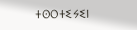ⵜⵙⵔⵜⵉⵢⵉⵏ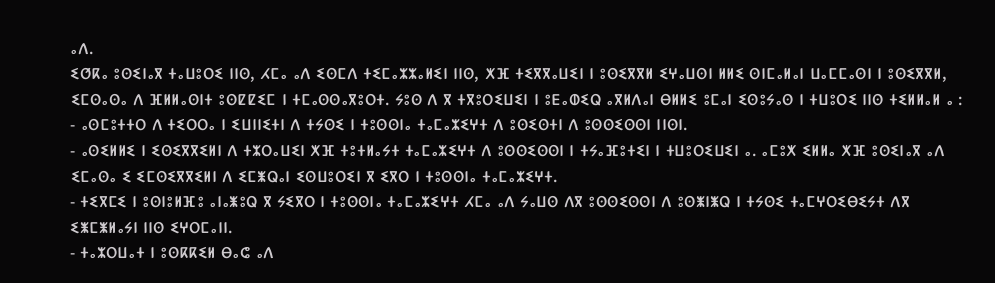ⴰⴷ.
ⵉⵚⴽⴰ ⵓⵙⵉⵏⴰⴳ ⵜⴰⵡⵓⵔⵉ ⵏⵏⵙ, ⵃⵎⴰ ⴰⴷ ⵉⵙⵎⴷ ⵜⵉⵎⴰⵣⵣⴰⵍⵉⵏ ⵏⵏⵙ, ⵅⴼ ⵜⵉⴳⴳⴰⵡⵉⵏ ⵏ ⵓⵙⵉⴳⴳⵍ ⵉⵖⴰⵡⵙⵏ ⵍⵍⵉ ⵙⵏⵎⴰⵍⴰⵏ ⵡⴰⵎⵎⴰⵙⵏ ⵏ ⵓⵙⵉⴳⴳⵍ, ⵉⵎⵙⴰⵙⴰ ⴷ ⴼⵍⵍⴰⵙⵏⵜ ⵓⵙⵇⵇⵉⵎ ⵏ ⵜⵎⴰⵙⵙⴰⴳⵓⵔⵜ. ⵢⵓⵙ ⴷ ⴳ ⵜⴳⵓⵔⵉⵡⵉⵏ ⵏ ⵓⴹⴰⵀⵉⵕ ⴰⴳⵍⴷⴰⵏ ⴱⵍⵍⵉ ⵓⵎⴰⵏ ⵉⵙⵓⵢⴰⵙ ⵏ ⵜⵡⵓⵔⵉ ⵏⵏⵙ ⵜⵉⵍⵍⴰⵍ ⴰ :
- ⴰⵙⵎⵓⵜⵜⵔ ⴷ ⵜⵉⵔⵔⴰ ⵏ ⵉⵡⵏⵏⵉⵜⵏ ⴷ ⵜⵢⵙⵉ ⵏ ⵜⵓⵙⵙⵏⴰ ⵜⴰⵎⴰⵣⵉⵖⵜ ⴷ ⵓⵙⵉⵙⵜⵏ ⴷ ⵓⵙⵙⵉⵙⵙⵏ ⵏⵏⵙⵏ.
- ⴰⵙⵉⵍⵍⵉ ⵏ ⵉⵙⵉⴳⴳⵉⵍⵏ ⴷ ⵜⵣⵔⴰⵡⵉⵏ ⵅⴼ ⵜⵓⵜⵍⴰⵢⵜ ⵜⴰⵎⴰⵣⵉⵖⵜ ⴷ ⵓⵙⵙⵉⵙⵙⵏ ⵏ ⵜⵢⴰⴼⵓⵜⵉⵏ ⵏ ⵜⵡⵓⵔⵉⵡⵉⵏ ⴰ. ⴰⵎⵓⵅ ⵉⵍⵍⴰ ⵅⴼ ⵓⵙⵉⵏⴰⴳ ⴰⴷ ⵉⵎⴰⵙⴰ ⵉ ⵉⵎⵙⵉⴳⴳⵉⵍⵏ ⴷ ⵉⵎⵥⵕⴰⵏ ⵉⵙⵡⵓⵔⵉⵏ ⴳ ⵉⴳⵔ ⵏ ⵜⵓⵙⵙⵏⴰ ⵜⴰⵎⴰⵣⵉⵖⵜ.
- ⵜⵉⴳⵎⵉ ⵏ ⵓⵙⵏⵓⵍⴼⵓ ⴰⵏⴰⵥⵓⵕ ⴳ ⵢⵉⴳⵔ ⵏ ⵜⵓⵙⵙⵏⴰ ⵜⴰⵎⴰⵣⵉⵖⵜ ⵃⵎⴰ ⴰⴷ ⵢⴰⵡⵙ ⴷⴳ ⵓⵙⵙⵉⵙⵙⵏ ⴷ ⵓⵙⵥⵏⵥⵕ ⵏ ⵜⵢⵙⵉ ⵜⴰⵎⵖⵔⵉⴱⵉⵢⵜ ⴷⴳ ⵉⵥⵎⵥⵍⴰⵢⵏ ⵏⵏⵙ ⵉⵖⵔⵎⴰⵏⵏ.
- ⵜⴰⵣⵔⵡⴰⵜ ⵏ ⵓⵙⴽⴽⵉⵍ ⴱⴰⵛ ⴰⴷ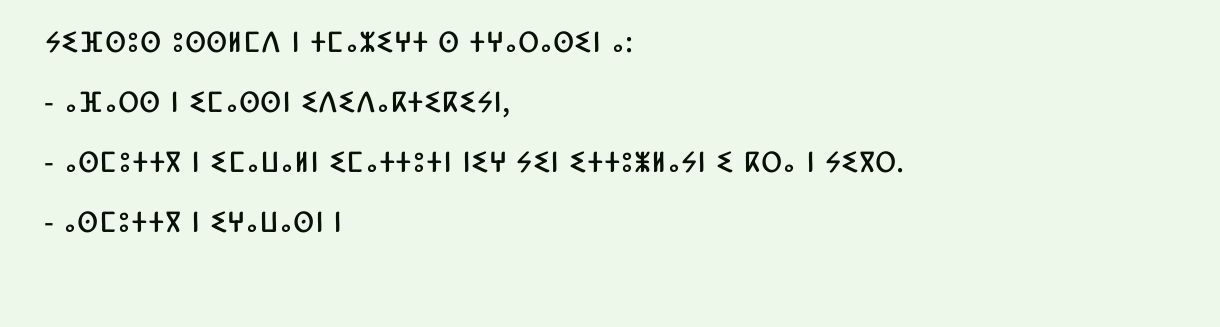ⵢⵉⴼⵙⵓⵙ ⵓⵙⵙⵍⵎⴷ ⵏ ⵜⵎⴰⵣⵉⵖⵜ ⵙ ⵜⵖⴰⵔⴰⵙⵉⵏ ⴰ:
- ⴰⴼⴰⵔⵙ ⵏ ⵉⵎⴰⵙⵙⵏ ⵉⴷⵉⴷⴰⴽⵜⵉⴽⵉⵢⵏ,
- ⴰⵙⵎⵓⵜⵜⴳ ⵏ ⵉⵎⴰⵡⴰⵍⵏ ⵉⵎⴰⵜⵜⵓⵜⵏ ⵏⵉⵖ ⵢⵉⵏ ⵉⵜⵜⵓⵥⵍⴰⵢⵏ ⵉ ⴽⵔⴰ ⵏ ⵢⵉⴳⵔ.
- ⴰⵙⵎⵓⵜⵜⴳ ⵏ ⵉⵖⴰⵡⴰⵙⵏ ⵏ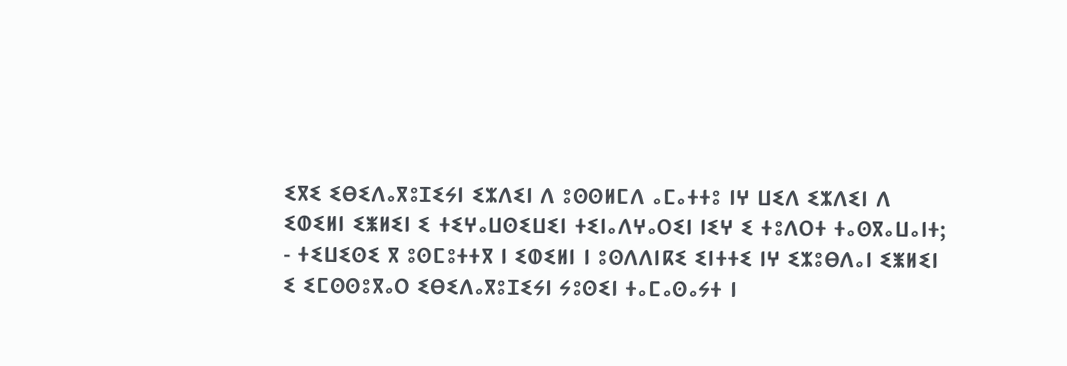ⵉⴳⵉ ⵉⴱⵉⴷⴰⴳⵓⵊⵉⵢⵏ ⵉⵣⴷⵉⵏ ⴷ ⵓⵙⵙⵍⵎⴷ ⴰⵎⴰⵜⵜⵓ ⵏⵖ ⵡⵉⴷ ⵉⵣⴷⵉⵏ ⴷ ⵉⵀⵉⵍⵏ ⵉⵥⵍⵉⵏ ⵉ ⵜⵉⵖⴰⵡⵙⵉⵡⵉⵏ ⵜⵉⵏⴰⴷⵖⴰⵔⵉⵏ ⵏⵉⵖ ⵉ ⵜⵓⴷⵔⵜ ⵜⴰⵙⴳⴰⵡⴰⵏⵜ;
- ⵜⵉⵡⵉⵙⵉ ⴳ ⵓⵙⵎⵓⵜⵜⴳ ⵏ ⵉⵀⵉⵍⵏ ⵏ ⵓⵙⴷⴷⵏⴽⵉ ⵉⵏⵜⵜⵉ ⵏⵖ ⵉⵣⵓⴱⴷⴰⵏ ⵉⵥⵍⵉⵏ ⵉ ⵉⵎⵙⵙⵓⴳⴰⵔ ⵉⴱⵉⴷⴰⴳⵓⵊⵉⵢⵏ ⵢⵓⵙⵉⵏ ⵜⴰⵎⴰⵙⴰⵢⵜ ⵏ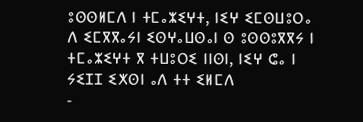ⵓⵙⵙⵍⵎⴷ ⵏ ⵜⵎⴰⵣⵉⵖⵜ, ⵏⵉⵖ ⵉⵎⵙⵡⵓⵔⴰ ⴷ ⵉⵎⴳⴳⴰⵢⵏ ⵉⵙⵖⴰⵡⵙⴰⵏ ⵙ ⵓⵙⵙⵓⴳⴳⵢ ⵏ ⵜⵎⴰⵣⵉⵖⵜ ⴳ ⵜⵡⵓⵔⵉ ⵏⵏⵙⵏ, ⵏⵉⵖ ⵛⴰ ⵏ ⵢⵉⵊⵊ ⵉⵅⵙⵏ ⴰⴷ ⵜⵜ ⵉⵍⵎⴷ
-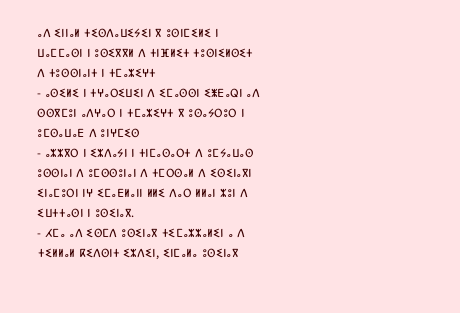ⴰⴷ ⵉⵏⵏⴰⵍ ⵜⵉⵙⴷⴰⵡⵉⵢⵉⵏ ⴳ ⵓⵙⵏⵎⵉⵍⵉ ⵏ ⵡⴰⵎⵎⴰⵙⵏ ⵏ ⵓⵙⵉⴳⴳⵍ ⴷ ⵜⵏⴼⵍⵉⵜ ⵜⵓⵙⵏⵉⵍⵙⵉⵜ ⴷ ⵜⵓⵙⵙⵏⴰⵏⵜ ⵏ ⵜⵎⴰⵣⵉⵖⵜ
- ⴰⵙⵉⵍⵉ ⵏ ⵜⵖⴰⵔⵉⵡⵉⵏ ⴷ ⵉⵎⴰⵙⵙⵏ ⵉⵥⴹⴰⵕⵏ ⴰⴷ ⵙⵙⴳⵎⵓⵏ ⴰⴷⵖⴰⵔ ⵏ ⵜⵎⴰⵣⵉⵖⵜ ⴳ ⵓⵙⴰⵢⵔⵓⵔ ⵏ ⵓⵎⵙⴰⵡⴰⴹ ⴷ ⵓⵏⵖⵎⵉⵙ
- ⴰⵣⵣⴳⵔ ⵏ ⵉⵣⴷⴰⵢⵏ ⵏ ⵜⵏⵎⴰⵙⴰⵔⵜ ⴷ ⵓⵎⵢⴰⵡⴰⵙ ⵓⵙⵙⵏⴰⵏ ⴷ ⵓⵎⵙⵙⵓⵏⴰⵏ ⴷ ⵜⵎⵔⵙⴰⵍ ⴷ ⵉⵙⵉⵏⴰⴳⵏ ⵉⵏⴰⵎⵓⵔⵏ ⵏⵖ ⵉⵎⴰⴹⵍⴰⵏⵏ ⵍⵍⵉ ⴷⴰⵔ ⵍⵍⴰⵏ ⵣⵓⵏ ⴷ ⵉⵡⵜⵜⴰⵙⵏ ⵏ ⵓⵙⵉⵏⴰⴳ.
- ⵃⵎⴰ ⴰⴷ ⵉⵙⵎⴷ ⵓⵙⵉⵏⴰⴳ ⵜⵉⵎⴰⵣⵣⴰⵍⵉⵏ ⴰ ⴷ ⵜⵉⵍⵍⴰⵍ ⴽⵉⴷⵙⵏⵜ ⵉⵣⴷⵉⵏ, ⵉⵏⵎⴰⵍⴰ ⵓⵙⵉⵏⴰⴳ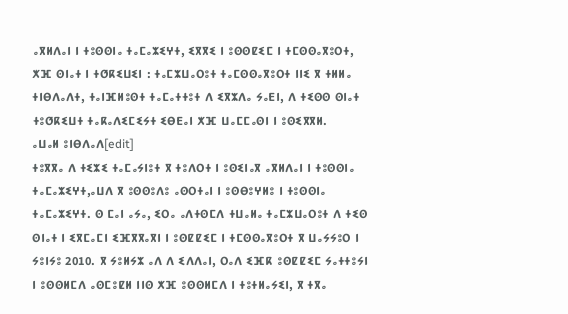ⴰⴳⵍⴷⴰⵏ ⵏ ⵜⵓⵙⵙⵏⴰ ⵜⴰⵎⴰⵣⵉⵖⵜ, ⵉⴳⴳⵉ ⵏ ⵓⵙⵙⵇⵉⵎ ⵏ ⵜⵎⵙⵙⴰⴳⵓⵔⵜ, ⵅⴼ ⵙⵏⴰⵜ ⵏ ⵜⵚⴽⵉⵡⵉⵏ : ⵜⴰⵎⵣⵡⴰⵔⵓⵜ ⵜⴰⵎⵙⵙⴰⴳⵓⵔⵜ ⵏⵏⵉ ⴳ ⵜⵍⵍⴰ ⵜⵏⴱⴷⴰⴷⵜ, ⵜⴰⵏⴼⵍⵓⵙⵜ ⵜⴰⵎⴰⵜⵜⵓⵜ ⴷ ⵉⴳⵣⴷⴰ ⵢⴰⴹⵏ, ⴷ ⵜⵉⵙⵙ ⵙⵏⴰⵜ ⵜⵓⵚⴽⵉⵡⵜ ⵜⴰⴽⴰⴷⵉⵎⵉⵢⵜ ⵉⴱⴹⴰⵏ ⵅⴼ ⵡⴰⵎⵎⴰⵙⵏ ⵏ ⵓⵙⵉⴳⴳⵍ.
ⴰⵡⴰⵍ ⵓⵏⴱⴷⴰⴷ[edit]
ⵜⵓⴳⴳⴰ ⴷ ⵜⵉⵣⵉ ⵜⴰⵎⴰⵢⵏⵓⵜ ⴳ ⵜⵓⴷⵔⵜ ⵏ ⵓⵙⵉⵏⴰⴳ ⴰⴳⵍⴷⴰⵏ ⵏ ⵜⵓⵙⵙⵏⴰ ⵜⴰⵎⴰⵣⵉⵖⵜ,ⴰⵡⴷ ⴳ ⵓⵙⵙⵓⴷⵓ ⴰⵙⵔⵜⴰⵏ ⵏ ⵓⵙⴱⵓⵖⵍⵓ ⵏ ⵜⵓⵙⵙⵏⴰ ⵜⴰⵎⴰⵣⵉⵖⵜ. ⵙ ⵎⴰⵏ ⴰⵢⴰ, ⵉⵔⴰ ⴰⴷⵜⵙⵎⴷ ⵜⵡⴰⵍⴰ ⵜⴰⵎⵣⵡⴰⵔⵓⵜ ⴷ ⵜⵉⵙ ⵙⵏⴰⵜ ⵏ ⵉⴳⵎⴰⵎⵏ ⵉⴼⴳⴳⴰⴳⵏ ⵏ ⵓⵙⵇⵇⵉⵎ ⵏ ⵜⵎⵙⵙⴰⴳⵓⵔⵜ ⴳ ⵡⴰⵢⵢⵓⵔ ⵏ ⵢⵓⵏⵢⵓ 2010. ⴳ ⵢⵓⵍⵢⵣ ⴰⴷ ⴷ ⵉⴷⴷⴰⵏ, ⵔⴰⴷ ⵉⴼⴽ ⵓⵙⵇⵇⵉⵎ ⵢⴰⵜⵜⵓⵢⵏ ⵏ ⵓⵙⵙⵍⵎⴷ ⴰⵙⵎⵓⵇⵍ ⵏⵏⵙ ⵅⴼ ⵓⵙⵙⵍⵎⴷ ⵏ ⵜⵓⵜⵍⴰⵢⵉⵏ, ⴳ ⵜⴳⴰ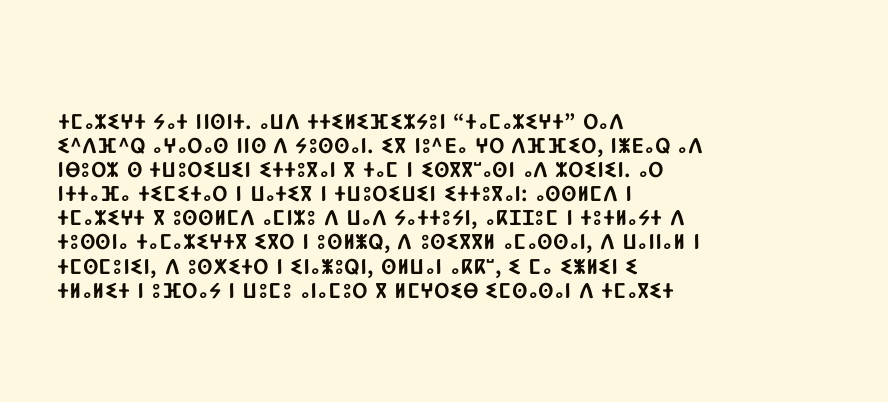ⵜⵎⴰⵣⵉⵖⵜ ⵢⴰⵜ ⵏⵏⵙⵏⵜ. ⴰⵡⴷ ⵜⵜⵉⵍⵉⴼⵉⵣⵢⵓⵏ “ⵜⴰⵎⴰⵣⵉⵖⵜ” ⵔⴰⴷ ⵉ^ⴷⴼ^ⵕ ⴰⵖⴰⵔⴰⵙ ⵏⵏⵙ ⴷ ⵢⵓⵙⵙⴰⵏ. ⵉⴳ ⵏⵓ^ⴹⴰ ⵖⵔ ⴷⴼⴼⵉⵔ, ⵏⵥⴹⴰⵕ ⴰⴷ ⵏⴱⵓⵔⵣ ⵙ ⵜⵡⵓⵔⵉⵡⵉⵏ ⵉⵜⵜⵓⴳⴰⵏ ⴳ ⵜⴰⵎ ⵏ ⵉⵙⴳⴳⵯⴰⵙⵏ ⴰⴷ ⵣⵔⵉⵏⵉⵏ. ⴰⵔ ⵏⵜⵜⴰⴼⴰ ⵜⵉⵎⵉⵜⴰⵔ ⵏ ⵡⴰⵜⵉⴳ ⵏ ⵜⵡⵓⵔⵉⵡⵉⵏ ⵉⵜⵜⵓⴳⴰⵏ: ⴰⵙⵙⵍⵎⴷ ⵏ ⵜⵎⴰⵣⵉⵖⵜ ⴳ ⵓⵙⵙⵍⵎⴷ ⴰⵎⵏⵣⵓ ⴷ ⵡⴰⴷ ⵢⴰⵜⵜⵓⵢⵏ, ⴰⴽⵊⵊⵓⵎ ⵏ ⵜⵓⵜⵍⴰⵢⵜ ⴷ ⵜⵓⵙⵙⵏⴰ ⵜⴰⵎⴰⵣⵉⵖⵜⴳ ⵉⴳⵔ ⵏ ⵓⵙⵍⵥⵕ, ⴷ ⵓⵙⵉⴳⴳⵍ ⴰⵎⴰⵙⵙⴰⵏ, ⴷ ⵡⴰⵏⵏⴰⵍ ⵏ ⵜⵎⵙⵎⵓⵏⵉⵏ, ⴷ ⵓⵙⵅⵉⵜⵔ ⵏ ⵉⵏⴰⵥⵓⵕⵏ, ⵙⵍⵡⴰⵏ ⴰⴽⴽⵯ, ⵉ ⵎⴰ ⵉⵥⵍⵉⵏ ⵉ ⵜⵍⴰⵍⵉⵜ ⵏ ⵓⴼⵔⴰⵢ ⵏ ⵡⵓⵎⵓ ⴰⵏⴰⵎⵓⵔ ⴳ ⵍⵎⵖⵔⵉⴱ ⵉⵎⵙⴰⵙⴰⵏ ⴷ ⵜⵎⴰⴳⵉⵜ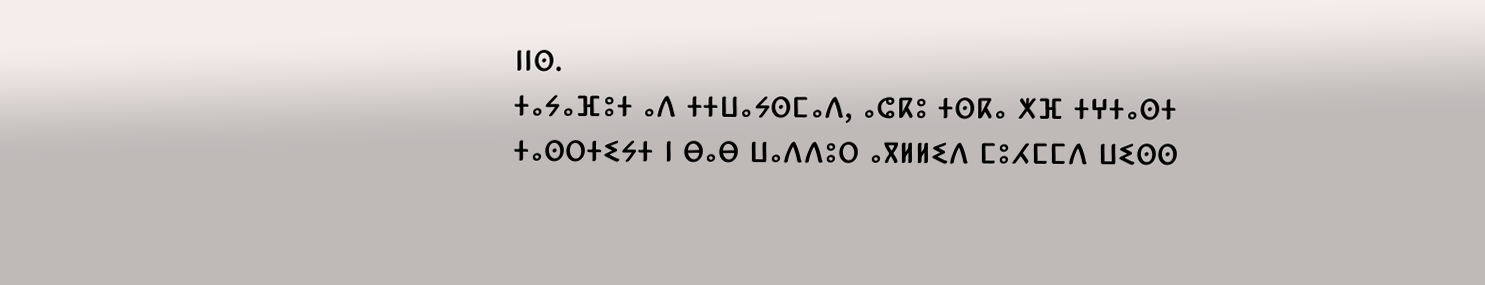ⵏⵏⵙ.
ⵜⴰⵢⴰⴼⵓⵜ ⴰⴷ ⵜⵜⵡⴰⵢⵙⵎⴰⴷ, ⴰⵛⴽⵓ ⵜⵙⴽⴰ ⵅⴼ ⵜⵖⵜⴰⵙⵜ ⵜⴰⵙⵔⵜⵉⵢⵜ ⵏ ⴱⴰⴱ ⵡⴰⴷⴷⵓⵔ ⴰⴳⵍⵍⵉⴷ ⵎⵓⵃⵎⵎⴷ ⵡⵉⵙⵙ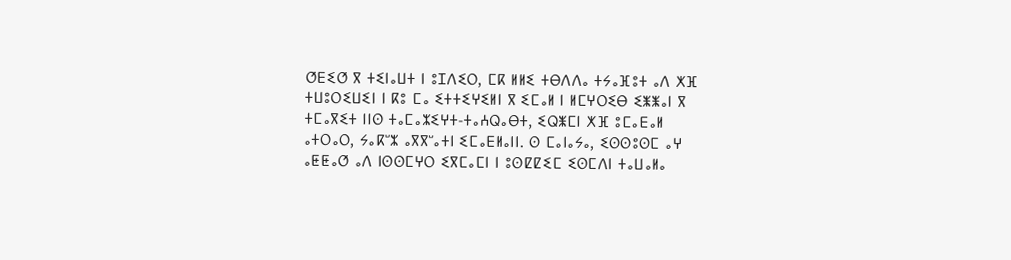ⵚⴹⵉⵚ ⴳ ⵜⵉⵏⴰⵡⵜ ⵏ ⵓⵊⴷⵉⵔ, ⵎⴽ ⵍⵍⵉ ⵜⴱⴷⴷⴰ ⵜⵢⴰⴼⵓⵜ ⴰⴷ ⵅⴼ ⵜⵡⵓⵔⵉⵡⵉⵏ ⵏ ⴽⵓ ⵎⴰ ⵉⵜⵜⵉⵖⵉⵍⵏ ⴳ ⵉⵎⴰⵍ ⵏ ⵍⵎⵖⵔⵉⴱ ⵉⵥⵥⴰⵏ ⴳ ⵜⵎⴰⴳⵉⵜ ⵏⵏⵙ ⵜⴰⵎⴰⵣⵉⵖⵜ-ⵜⴰⵄⵕⴰⴱⵜ, ⵉⵕⵥⵎⵏ ⵅⴼ ⵓⵎⴰⴹⴰⵍ ⴰⵜⵔⴰⵔ, ⵢⴰⴽⵯⵣ ⴰⴳⴳⵯⴰⵜⵏ ⵉⵎⴰⴹⵍⴰⵏⵏ. ⵙ ⵎⴰⵏⴰⵢⴰ, ⵉⵙⵙⵓⵙⵎ ⴰⵖ ⴰⵟⵟⴰⵚ ⴰⴷ ⵏⵙⵙⵎⵖⵔ ⵉⴳⵎⴰⵎⵏ ⵏ ⵓⵙⵇⵇⵉⵎ ⵉⵙⵎⴷⵏ ⵜⴰⵡⴰⵍⴰ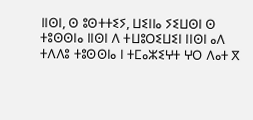ⵏⵏⵙⵏ, ⵙ ⵓⵙⵜⵜⵉⵢ, ⵡⵉⵏⵏⴰ ⵢⵉⵡⵙⵏ ⵙ ⵜⵓⵙⵙⵏⴰ ⵏⵏⵙⵏ ⴷ ⵜⵡⵓⵔⵉⵡⵉⵏ ⵏⵏⵙⵏ ⴰⴷ ⵜⴷⴷⵓ ⵜⵓⵙⵙⵏⴰ ⵏ ⵜⵎⴰⵣⵉⵖⵜ ⵖⵔ ⴷⴰⵜ ⴳ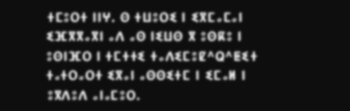ⵜⵎⵓⵔⵜ ⵏⵏⵖ. ⵙ ⵜⵡⵓⵔⵉ ⵏ ⵉⴳⵎⴰⵎⴰⵏ ⵉⴼⴳⴳⴰⴳⵏ ⴰⴷ ⴰⵙ ⵏⵉⵡⵙ ⴳ ⵓⵙⴽⵓ ⵏ ⵓⵙⵏⴼⵔ ⵏ ⵜⵎⵜⵜⵉ ⵜⴰⴷⵉⵎⵓⵇ^ⵕ^ⵟⵉⵜ ⵜⴰⵜⵔⴰⵔⵜ ⵉⴳⴰⵏ ⴰⵙⵙⵉⵜⵎ ⵏ ⵉⵎⴰⵍ ⵏ ⵓⴳⴷⵓⴷ ⴰⵏⴰⵎⵓⵔ.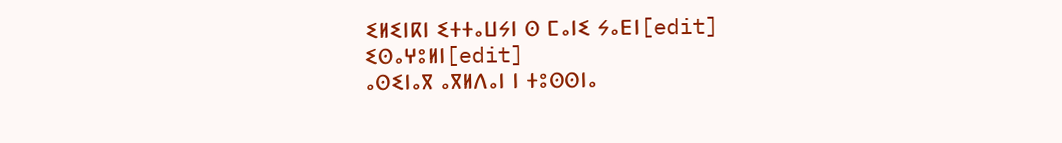ⵉⵍⵉⵏⴽⵏ ⵉⵜⵜⴰⵡⵢⵏ ⵙ ⵎⴰⵏⵉ ⵢⴰⴹⵏ[edit]
ⵉⵙⴰⵖⵓⵍⵏ[edit]
ⴰⵙⵉⵏⴰⴳ ⴰⴳⵍⴷⴰⵏ ⵏ ⵜⵓⵙⵙⵏⴰ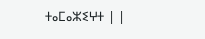ⵜⴰⵎⴰⵣⵉⵖⵜ | |